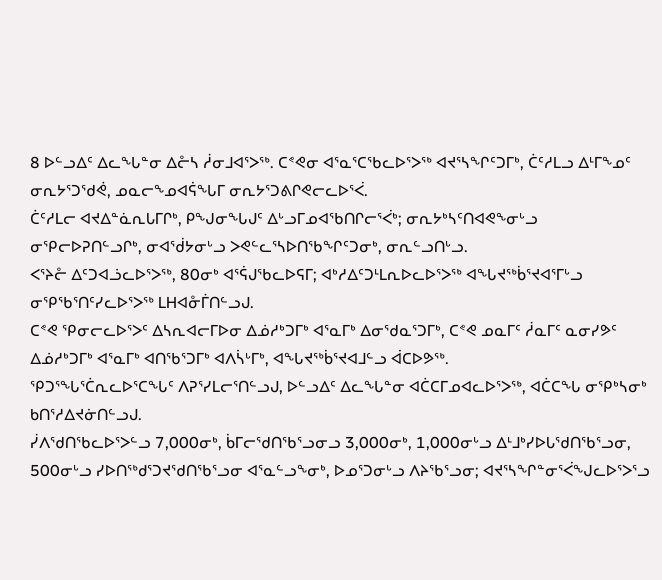8 ᐅᓪᓗᐃᑦ ᐃᓚᖓᓐᓂ ᐃᓔᓴ ᓲᓂᒧᐊᕐᐳᖅ. ᑕᕝᕙᓂ ᐊᕐᓇᕐᑕᖃᓚᐅᕐᐳᖅ ᐊᔪᕐᓴᖏᑦᑐᒥᒃ, ᑖᑦᓱᒪᓗ ᐃᒻᒥᖕᓄᑦ ᓂᕆᔭᕐᑐᖁᕚ, ᓄᓇᓕᖕᓄᐊᕌᖓᒥ ᓂᕆᔭᕐᑐᕕᒋᕙᓕᓚᐅᕐᐹ.
ᑖᑦᓱᒪᓕ ᐊᔪᐃᓐᓈᕆᒐᒥᒋᒃ, ᑭᖑᓂᖓᒍᑦ ᐃᒡᓗᒥᓄᐊᖃᑎᒋᓕᕐᐹᒃ; ᓂᕆᔭᒃᓴᑦᑎᐊᕙᖕᓂᒡᓗ ᓂᕿᓕᐅᕈᑎᓪᓗᒋᒃ, ᓂᐊᖂᔭᓂᒡᓗ ᐳᕙᓪᓚᕐᓴᐅᑎᖃᖏᑦᑐᓂᒃ, ᓂᕆᓪᓗᑎᒡᓗ.
ᐸᕐᔨᓔ ᐃᑦᑐᐊᓘᓚᐅᕐᐳᖅ, 80ᓂᒃ ᐊᕐᕌᒍᖃᓚᐅᕋᒥ; ᐊᒃᓱᐃᑦᑐᒻᒪᕆᐅᓚᐅᕐᐳᖅ ᐊᖓᔪᖅᑳᕐᔪᐊᕐᒥᒡᓗ ᓂᕿᖃᕐᑎᑦᓯᓚᐅᕐᐳᖅ ᒪᕼᐊᓁᒦᑎᓪᓗᒍ.
ᑕᕝᕙ ᕿᓂᓕᓚᐅᕐᐳᑦ ᐃᓴᕆᐊᓕᒥᐅᓂ ᐃᓅᓱᒃᑐᒥᒃ ᐊᕐᓇᒥᒃ ᐃᓂᖁᓇᕐᑐᒥᒃ, ᑕᕝᕙ ᓄᓇᒥᑦ ᓲᓇᒥᑦ ᓇᓂᓯᕗᑦ ᐃᓅᓱᒃᑐᒥᒃ ᐊᕐᓇᒥᒃ ᐊᑎᖃᕐᑐᒥᒃ ᐊᐱᓵᒡᒥᒃ, ᐊᖓᔪᖅᑳᕐᔪᐊᒧᓪᓗ ᐋᑕᐅᕗᖅ.
ᕿᑐᕐᖓᕐᑖᕆᓚᐅᕐᑕᖓᑦ ᐱᕈᕐᓯᒪᓕᕐᑎᓪᓗᒍ, ᐅᓪᓗᐃᑦ ᐃᓚᖓᓐᓂ ᐊᑖᑕᒥᓄᐊᓚᐅᕐᐳᖅ, ᐊᑖᑕᖓ ᓂᕿᒃᓴᓂᒃ ᑲᑎᕐᓱᐃᔪᓃᑎᓪᓗᒍ.
ᓰᐱᖁᑎᖃᓚᐅᕐᐳᓪᓗ 7,000ᓂᒃ, ᑳᒥᓕᖁᑎᖃᕐᓗᓂᓗ 3,000ᓂᒃ, 1,000ᓂᒡᓗ ᐃᒻᒧᒃᓯᐅᒐᖁᑎᖃᕐᓗᓂ, 500ᓂᒡᓗ ᓯᐅᑎᖅᑯᕐᑐᔪᖁᑎᖃᕐᓗᓂ ᐊᕐᓇᓪᓗᖕᓂᒃ, ᐅᓄᕐᑐᓂᒡᓗ ᐱᔨᖃᕐᓗᓂ; ᐊᔪᕐᓴᖏᓐᓂᕐᐹᖑᓚᐅᕐᐳᕐᓗ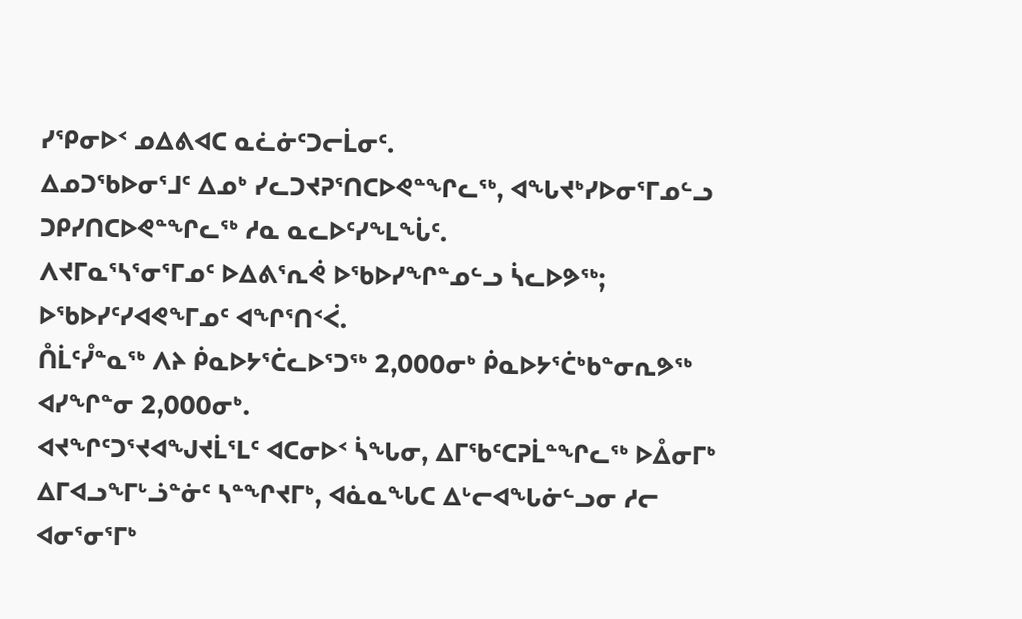ᓯᕿᓂᐅᑉ ᓄᐃᕕᐊᑕ ᓇᓛᓃᑦᑐᓕᒫᓂᑦ.
ᐃᓄᑐᖃᐅᓂᕐᒧᑦ ᐃᓄᒃ ᓯᓚᑐᔪᕈᕐᑎᑕᐅᕙᓐᖏᓚᖅ, ᐊᖓᔪᒃᓯᐅᓂᕐᒥᓄᓪᓗ ᑐᑭᓯᑎᑕᐅᕙᓐᖏᓚᖅ ᓱᓇ ᓇᓚᐅᑦᓯᖕᒪᖔᑦ.
ᐱᔪᒥᓇᕐᓴᕐᓂᕐᒥᓄᑦ ᐅᐃᕕᕐᕆᕚ ᐅᖃᐅᓯᖏᓐᓄᓪᓗ ᓵᓚᐅᕗᖅ; ᐅᖃᐅᓯᑦᓯᐊᕙᖕᒥᓄᑦ ᐊᖏᕐᑎᑉᐹ.
ᑍᒫᑦᓮᓐᓇᖅ ᐱᔨ ᑮᓇᐅᔭᕐᑖᓚᐅᕐᑐᖅ 2,000ᓂᒃ ᑮᓇᐅᔭᕐᑖᒃᑲᓐᓂᕆᕗᖅ ᐊᓯᖏᓐᓂ 2,000ᓂᒃ.
ᐊᔪᖏᑦᑐᕐᔪᐊᖑᔪᒫᕐᒪᑦ ᐊᑕᓂᐅᑉ ᓵᖓᓂ, ᐃᒥᖃᑦᑕᕈᒫᓐᖏᓚᖅ ᐅᐂᓂᒥᒃ ᐃᒥᐊᓗᖕᒥᒡᓘᓐᓃᑦ ᓴᓐᖏᔪᒥᒃ, ᐊᓈᓇᖓᑕ ᐃᒡᓕᐊᖓᓃᓪᓗᓂ ᓱᓕ ᐊᓂᕐᓂᕐᒥᒃ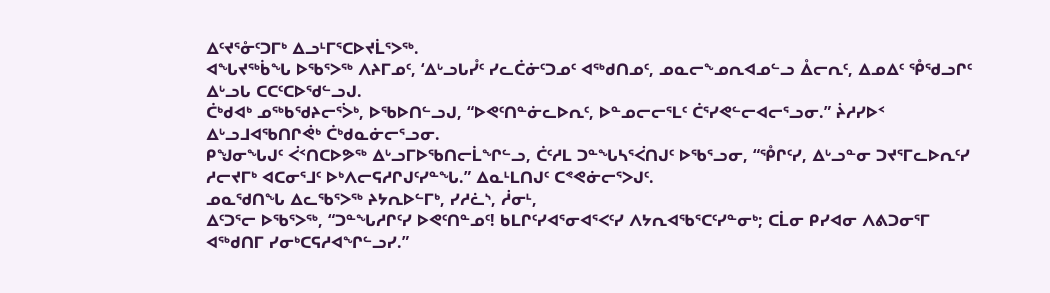ᐃᑦᔪᕐᓁᑦᑐᒥᒃ ᐃᓗᒻᒥᕐᑕᐅᔪᒫᕐᐳᖅ.
ᐊᖓᔪᖅᑳᖓ ᐅᖃᕐᐳᖅ ᐱᔨᒥᓄᑦ, ‘ᐃᒡᓗᒐᓮᑦ ᓯᓚᑖᓃᑦᑐᓄᑦ ᐊᖅᑯᑎᓄᑦ, ᓄᓇᓕᖕᓄᕆᐊᓄᓪᓗ ᐂᓕᕆᑦ, ᐃᓄᐃᑦ ᕾᖁᓗᒋᑦ ᐃᒡᓗᒐ ᑕᑕᑦᑕᐅᖁᓪᓗᒍ.
ᑖᒃᑯᐊᒃ ᓄᖅᑲᖁᔨᓕᕐᐴᒃ, ᐅᖃᐅᑎᓪᓗᒍ, “ᐅᕙᑦᑎᓐᓃᓚᐅᕆᑦ, ᐅᓐᓄᓕᓕᕐᒪᑦ ᑖᕐᓯᕙᓪᓕᐊᓕᕐᓗᓂ.” ᔩᓱᓯᐅᑉ ᐃᒡᓗᒧᐊᖃᑎᒋᕚᒃ ᑖᒃᑯᓇᓃᓕᕐᓗᓂ.
ᑭᖑᓂᖓᒍᑦ ᐹᑉᑎᑕᐅᕗᖅ ᐃᒡᓗᒥᐅᖃᑎᓕᒫᖏᓪᓗ, ᑖᑦᓱᒪ ᑐᓐᖓᓴᕐᐹᑎᒍᑦ ᐅᖃᕐᓗᓂ, “ᕾᒋᑦᓯ, ᐃᒡᓗᓐᓂ ᑐᔪᕐᒥᓚᐅᕆᑦᓯ ᓱᓕᔪᒥᒃ ᐊᑕᓂᕐᒧᑦ ᐅᒃᐱᓕᕋᓱᒋᒍᑦᓯᓐᖓ.” ᐃᓇᒻᒪᑎᒍᑦ ᑕᕝᕙᓃᓕᕐᐳᒍᑦ.
ᓄᓇᖁᑎᖓ ᐃᓚᖃᕐᐳᖅ ᔨᔭᕆᐅᓪᒥᒃ, ᓯᓱᓛᔅ, ᓲᓂᒻ,
ᐃᑦᑐᕐᓕ ᐅᖃᕐᐳᖅ, “ᑐᓐᖓᓱᒋᑦᓯ ᐅᕙᑦᑎᓐᓄᑦ! ᑲᒪᒋᑦᓯᐊᕐᓂᐊᕐᐸᑦᓯ ᐱᔭᕆᐊᖃᕐᑕᑦᓯᓐᓂᒃ; ᑕᒫᓂ ᑭᓯᐊᓂ ᐱᕕᑐᓂᕐᒥ ᐊᖅᑯᑎᒥ ᓯᓂᒃᑕᕋᓱᐊᖏᓪᓗᓯ.”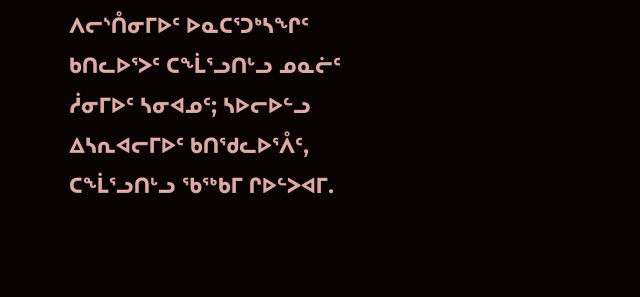ᐱᓕᔅᑍᓂᒥᐅᑦ ᐅᓇᑕᕐᑐᒃᓴᖏᑦ ᑲᑎᓚᐅᕐᐳᑦ ᑕᖕᒫᕐᓗᑎᒡᓗ ᓄᓇᓖᑦ ᓲᓂᒥᐅᑦ ᓴᓂᐊᓄᑦ; ᓴᐅᓕᐅᓪᓗ ᐃᓴᕆᐊᓕᒥᐅᑦ ᑲᑎᖁᓚᐅᕐᐰᑦ, ᑕᖕᒫᕐᓗᑎᒡᓗ ᖃᖅᑲᒥ ᒋᐅᓪᐳᐊᒥ.